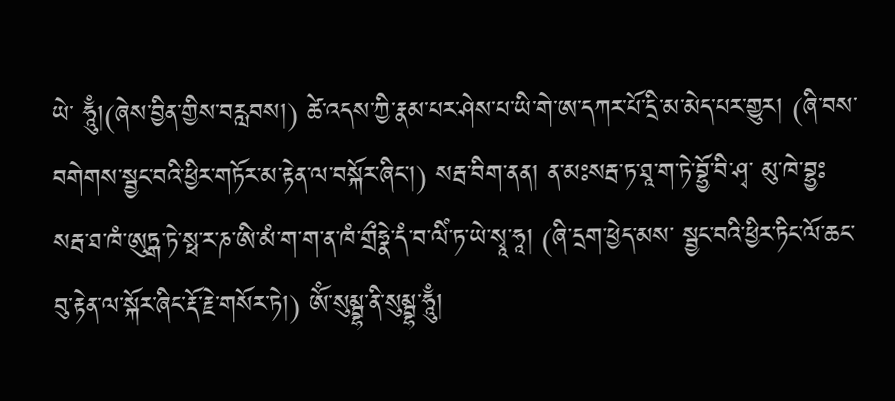ཡེ་ ཧཱུྃ།(ཞེས་བྱིན་གྱིས་བརླབས།) ཚེ་འདས་ཀྱི་རྣམ་པར་ཤེས་པ་ཡི་གེ་ཨ་དཀར་པོ་དྲི་མ་མེད་པར་གྱུར། (ཞི་བས་བགེགས་སྦྱང་བའི་ཕྱིར་གཏོར་མ་རྟེན་ལ་བསྐོར་ཞིང་།) སརྦ་བིག་ནན། ན་མཿསརྦ་ཏ་ཐཱ་ག་ཏེ་བྷྱོ་བི་ཤྭ་ མུ་ཁེ་བྷྱཿ སརྦ་ཐ་ཁཾ་ཨུཏྒ་ཏེ་སྥ་ར་ཎ་ཨི་མཾ་ག་ག་ན་ཁཾ་གྲྀཧྣེ་དཾ་བ་ལིཾ་ཏ་ཡེ་སྭཱ་ཧཱ། (ཞི་དྲག་ཕྱེད་མས་ སྦྱང་བའི་ཕྱིར་ཏིང་ལོ་ཆང་བུ་རྟེན་ལ་སྐོར་ཞིང་རྡོ་རྗེ་གསོར་ཏེ།) ༀ་སུམྦྷ་ནི་སུམྦྷ་ཧཱུྃ།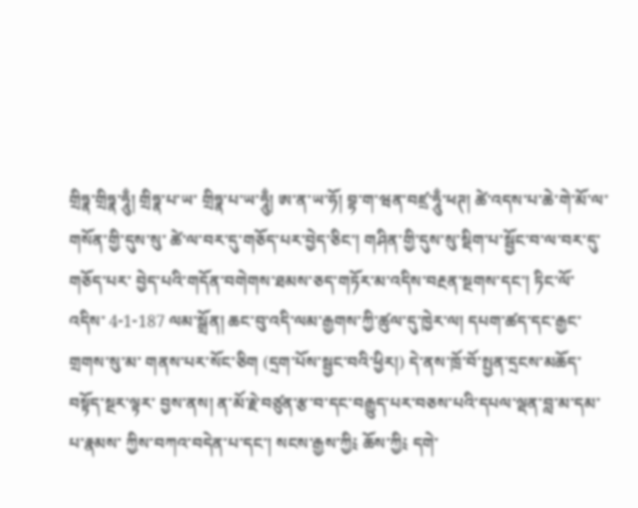གྲིཧྣ་གྲིཧྣ་ཧཱུྃ། གྲིཧྣ་པ་ཡ་ གྲིཧྣ་པ་ཡ་ཧཱུྃ། ཨ་ན་ཡ་ཧོ། བྷ་ག་ཝན་བཛྲ་ཧཱུྃ་ཕཊ། ཚེ་འདས་པ་ཆེ་གེ་མོ་ལ་གསོན་གྱི་དུས་སུ་ ཚེ་ལ་བར་དུ་གཅོད་པར་བྱེད་ཅིང་། གཤིན་གྱི་དུས་སུ་སྡིག་པ་སྦྱོང་བ་ལ་བར་དུ་གཅོད་པར་ བྱེད་པའི་གདོན་བགེགས་ཐམས་ཅད་གཏོར་མ་འདིས་བརྔན་སྔགས་དང་། ཏིང་ལོ་འདིས་ 4-1-187 ལམ་སྒྲོན། ཆང་བུ་འདི་ལམ་རྒྱགས་ཀྱི་ཚུལ་དུ་ཁྱེར་ལ། དཔག་ཚད་དང་རྒྱང་གྲགས་སུ་མ་ གནས་པར་སོང་ཅིག (དྲག་པོས་སྦྱང་བའི་ཕྱིར།) དེ་ནས་ཁྲོ་བོ་སྤྱན་དྲངས་མཆོད་བསྟོད་སྔར་ལྟར་ བྱས་ནས། ན་མོ་རྗེ་བཙུན་རྩ་བ་དང་བརྒྱུད་པར་བཅས་པའི་དཔལ་ལྡན་བླ་མ་དམ་པ་རྣམས་ ཀྱིས་བཀའ་བདེན་པ་དང་། སངས་རྒྱས་ཀྱི༴ ཆོས་ཀྱི༴ དགེ་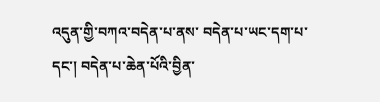འདུན་གྱི་བཀའ་བདེན་པ་ནས་ བདེན་པ་ཡང་དག་པ་དང་། བདེན་པ་ཆེན་པོའི་བྱིན་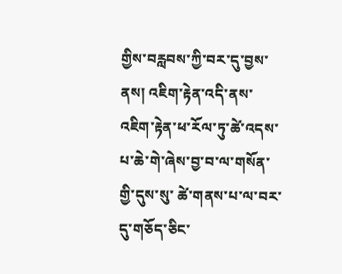གྱིས་བརླབས་ཀྱི་བར་དུ་བྱས་ནས། འཇིག་རྟེན་འདི་ནས་འཇིག་རྟེན་ཕ་རོལ་ཏུ་ཚེ་འདས་པ་ཆེ་གེ་ཞེས་བྱ་བ་ལ་གསོན་གྱི་དུས་སུ་ ཚེ་གནས་པ་ལ་བར་དུ་གཅོད་ཅིང་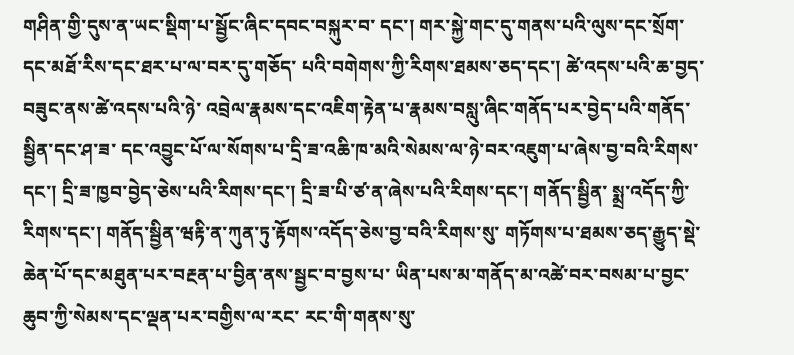གཤིན་གྱི་དུས་ན་ཡང་སྡིག་པ་སྦྱོང་ཞིང་དབང་བསྐུར་བ་ དང་། གར་སྐྱེ་གང་དུ་གནས་པའི་ལུས་དང་སྲོག་དང་མཐོ་རིས་དང་ཐར་པ་ལ་བར་དུ་གཅོད་ པའི་བགེགས་ཀྱི་རིགས་ཐམས་ཅད་དང་། ཚེ་འདས་པའི་ཆ་བྱད་བཟུང་ནས་ཚེ་འདས་པའི་ཉེ་ འབྲེལ་རྣམས་དང་འཇིག་རྟེན་པ་རྣམས་བསླུ་ཞིང་གནོད་པར་བྱེད་པའི་གནོད་སྦྱིན་དང་ཤ་ཟ་ དང་འབྱུང་པོ་ལ་སོགས་པ་དྲི་ཟ་འཆི་ཁ་མའི་སེམས་ལ་ཉེ་བར་འཇུག་པ་ཞེས་བྱ་བའི་རིགས་ དང་། དྲི་ཟ་ཁྱབ་བྱེད་ཅེས་པའི་རིགས་དང་། དྲི་ཟ་པི་ཙ་ན་ཞེས་པའི་རིགས་དང་། གནོད་སྦྱིན་ སྨྲ་འདོད་ཀྱི་རིགས་དང་། གནོད་སྦྱིན་ཝརྟི་ན་ཀུན་ཏུ་རྟོགས་འདོད་ཅེས་བྱ་བའི་རིགས་སུ་ གཏོགས་པ་ཐམས་ཅད་རྒྱུད་སྡེ་ཆེན་པོ་དང་མཐུན་པར་བརྔན་པ་བྱིན་ནས་སྦྱང་བ་བྱས་པ་ ཡིན་པས་མ་གནོད་མ་འཚེ་བར་བསམ་པ་བྱང་ཆུབ་ཀྱི་སེམས་དང་ལྡན་པར་བགྱིས་ལ་རང་ རང་གི་གནས་སུ་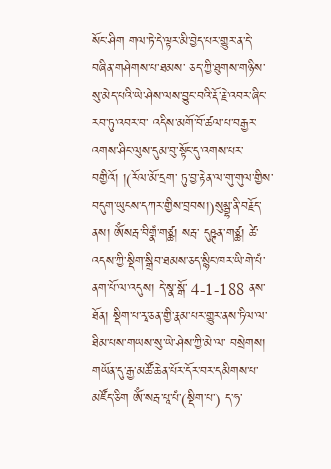སོང་ཤིག གལ་ཏེ་དེ་ལྟར་མི་བྱེད་པར་གྱུར་ན་དེ་བཞིན་གཤེགས་པ་ཐམས་ ཅད་ཀྱི་ཐུགས་གཉིས་སུ་མེད་པའི་ཡེ་ཤེས་ལས་བྱུང་བའི་རྡོ་རྗེ་འབར་ཞིང་རབ་ཏུ་འབར་བ་ འདིས་མགོ་བོ་ཚལ་པ་བརྒྱར་འགས་ཤིང་ལུས་དུམ་བུ་སྟོང་དུ་འགས་པར་བགྱིའོ། །(རོལ་མོ་དྲག་ ཏུ་བྱ་རྟེན་ལ་གུ་གུལ་གྱིས་བདུག་ཡུངས་དཀར་གྱིས་བྲབས།)སུམྦྷ་ནི་བརྗོད་ནས། ༀསརྦ་བིགྣཾ་གཙྪ། སརྦ་ དུཥྚན་གཙྪ། ཚེ་འདས་ཀྱི་སྡིག་སྒྲིབ་ཐམས་ཅད་སྙིང་ཁར་ཡི་གེ་པཾ་ནག་པོ་ལ་འདུས། དེ་སྣ་སྒོ་ 4-1-188 ནས་ཐོན། སྡིག་པ་རྭ་ཅན་གྱི་རྣམ་པར་གྱུར་ནས་ཏིལ་ལ་ཐིམ་པས་གཡས་སུ་ཡེ་ཤེས་ཀྱི་མེ་ལ་ བསྲེགས། གཡོན་དུ་རྒྱ་མཚོ་ཆེན་པོར་དོར་བར་དམིགས་པ་མཛོད་ཅིག ༀ་སརྦ་པཱ་པཾ་(སྡིག་པ་) ད་ཧ་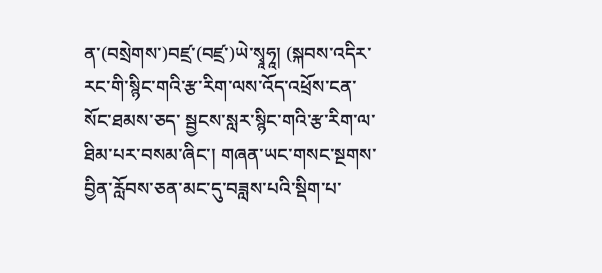ན་(བསྲེགས་)བཛྲ་(བཛྲ་)ཡེ་སྭཱཧཱ། (སྐབས་འདིར་རང་གི་སྙིང་གའི་རྩ་རིག་ལས་འོད་འཕྲོས་ངན་སོང་ཐམས་ཅད་ སྦྱངས་སླར་སྙིང་གའི་རྩ་རིག་ལ་ཐིམ་པར་བསམ་ཞིང་། གཞན་ཡང་གསང་སྔགས་བྱིན་རློབས་ཅན་མང་དུ་བཟླས་པའི་སྡིག་པ་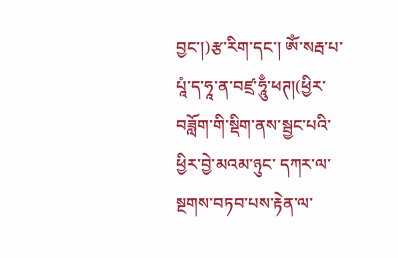བྱང་།)རྩ་རིག་དང་། ༀ་སརྦ་པ་པཱཾ་ད་ཧཱ་ན་བཛྲ་ཧཱུྃ་ཕཊ།(ཕྱིར་བཟློག་གི་སྡིག་ནས་སྦྱང་པའི་ཕྱིར་བྱེ་མའམ་ཉུང་ དཀར་ལ་སྔགས་བཏབ་པས་རྟེན་ལ་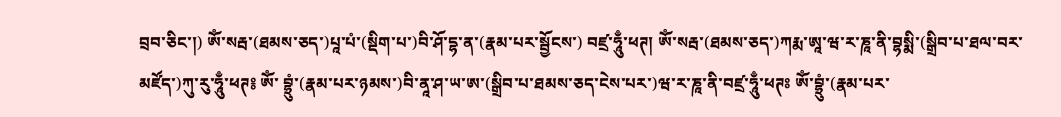བྲབ་ཅིང་།) ༀ་སརྦ་(ཐམས་ཅད་)པཱ་པཾ་(སྡིག་པ་)བི་ཤོ་དྷ་ན་(རྣམ་པར་སྦྱོངས་) བཛྲ་ཧཱུྃ་ཕཊ། ༀ་སརྦ་(ཐམས་ཅད་)ཀརྨ་ཨཱ་ཝ་ར་ཎཱ་ནི་བྷསྨི་(སྒྲིབ་པ་ཐལ་བར་མཛོད་)ཀུ་རུ་ཧཱུྃ་ཕཊ༔ ༀ་ བྷྲུཾ་(རྣམ་པར་ཉམས་)བི་ནཱ་ཤ་ཡ་ཨ་(སྒྲིབ་པ་ཐམས་ཅད་ངེས་པར་)ཝ་ར་ཎཱ་ནི་བཛྲ་ཧཱུྃ་ཕཊཿ ༀ་བྷྲུཾ་(རྣམ་པར་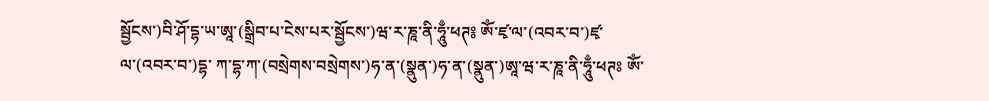སྦྱོངས་)བི་ཤོ་དྷ་ཡ་ཨཱ་(སྒྲིབ་པ་ངེས་པར་སྦྱོངས་)ཝ་ར་ཎཱ་ནི་ཧཱུྃ་ཕཊ༔ ༀ་ཛྭ་ལ་(འབར་བ་)ཛྭ་ལ་(འབར་བ་)དྷ་ ཀ་དྷ་ཀ་(བསྲེགས་བསྲེགས་)ཧ་ན་(སྣུན་)ཧ་ན་(སྣུན་)ཨཱ་ཝ་ར་ཎཱ་ནི་ཧཱུྃ་ཕཊཿ ༀ་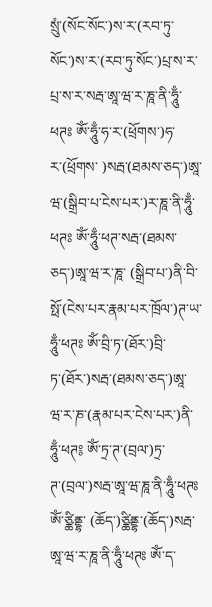སྲུཾ་(སོང་སོང་)ས་ར་(རབ་ཏུ་ སོང་)ས་ར་(རབ་ཏུ་སོང་)པྲ་ས་ར་པྲ་ས་ར་སརྦ་ཨཱ་ཝ་ར་ཎཱ་ནི་ཧཱུྃ་ཕཊཿ ༀ་ཧཱུྃ་ཧ་ར་(ཕྲོགས་)ཧ་ར་(ཕྲོགས་ )སརྦ་(ཐམས་ཅད་)ཨཱ་ཝ་(སྒྲིབ་པ་ངེས་པར་)ར་ཎཱ་ནི་ཧཱུྃ་ཕཊཿ ༀ་ཧཱུྃ་ཕཊ་སརྦ་(ཐམས་ཅད་)ཨཱ་ཝ་ར་ཎཱ་ (སྒྲིབ་པ་)ནི་བི་སྥོ་(ངེས་པར་རྣམ་པར་ཁྲོལ་)ཊ་ཡ་ཧཱུྃ་ཕཊཿ ༀ་བྲི་ཏ་(ཐོར་)བྲི་ཏ་(ཐོར་)སརྦ་(ཐམས་ཅད་)ཨཱ་ ཝ་ར་ཎ་(རྣམ་པར་ངེས་པར་)ནི་ཧཱུྃ་ཕཊ༔ ༀ་ཏྲ་ཊ་(བྲལ་)ཏྲ་ཊ་(བྲལ་)སརྦ་ཨཱ་ཝ་ཎཱ་ནི་ཧཱུྃ་ཕཊཿ ༀ་ཙྪིནྡྷ་ (ཆོད་)ཙྪིནྡྷ་(ཆོད་)སརྦ་ཨཱ་ཝ་ར་ཎཱ་ནི་ཧཱུྃ་ཕཊཿ ༀ་ད་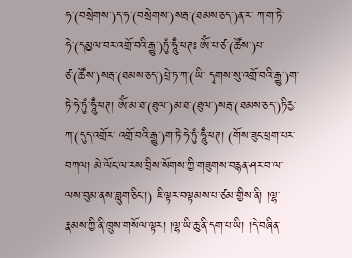ཧ་(བསྲེགས་)ད་ཧ་(བསྲེགས་)སརྦ་(ཐམས་ཅད་)ན་ར་ ཀ་ག་ཏེ་ཧེ་(དམྱལ་བར་འགྲོ་བའི་རྒྱུ་)ཏུཾ་ཧཱུྃ་ཕཊཿ ༀ་པ་ཙ་(ཚོས་)པ་ཙ་(ཚོས་)སརྦ་(ཐམས་ཅད་)པྲེ་ཏ་ཀ་(ཡི་ དྭགས་སུ་འགྲོ་བའི་རྒྱུ་)ག་ཏེ་ཧེ་ཏུཾ་ཧཱུྃ་ཕཊ། ༀ་མ་ཐ་(ཐུལ་)མ་ཐ་(ཐུལ་)སརྦ་(ཐམས་ཅད་)ཏིརྱ་ཀ་(དུད་འགྲོར་ འགྲོ་བའི་རྒྱུ་)ག་ཏེ་ཧེ་ཏུཾ་ཧཱུྃ་ཕཊ། (གོས་ཟུང་ཕྲག་པར་བཀལ། མེ་ལོང་ལ་རས་བྲིས་སོགས་ཀྱི་གཟུགས་བརྙན་ཤར་བ་ལ་ ལས་བུམ་ནས་བླུག་ཅིང་།) ཇི་ལྟར་བལྟམས་པ་ཙམ་གྱིས་ནི། །ལྷ་རྣམས་ཀྱི་ནི་ཁྲུས་གསོལ་ལྟར། །ལྷ་ཡི་ཆུ་ནི་དག་པ་ཡི། །དེ་བཞིན་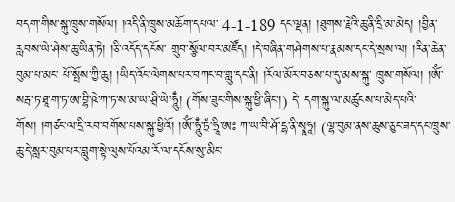བདག་གིས་སྐུ་ཁྲུས་གསོལ། །འདི་ནི་ཁྲུས་མཆོག་དཔལ་ 4-1-189 དང་ལྡན། །ཐུགས་རྗེའི་ཆུ་ནི་དྲི་མ་མེད། །བྱིན་རླབས་ཡེ་ཤེས་ཆུ་ཡིན་ཏེ། །ཅི་འདོད་དངོས་ གྲུབ་སྩོལ་བར་མཛོད། །དེ་བཞིན་གཤེགས་པ་རྣམས་དང་དེ་སྲས་ལ། །རིན་ཆེན་བུམ་པ་མང་ པོ་སྤོས་ཀྱི་ཆུ། །ཡིད་འོང་ལེགས་པར་བཀང་བ་གླུ་དང་ནི། །རོལ་མོར་བཅས་པ་དུ་མས་སྐུ་ ཁྲུས་གསོལ། །ༀ་སརྦ་ཏ་ཐཱ་ག་ཏ་ཨ་བྷི་ཥེ་ཀ་ཏ་ས་མ་ཡ་ཤྲི་ཡེ་ཧཱུྃ། (གོས་ཟུང་གིས་སྐུ་ཕྱི་ཞིང་།) དེ་ དག་སྐུ་ལ་མཚུངས་པ་མེད་པའི་གོས། །གཙང་ལ་དྲི་རབ་བགོས་པས་སྐུ་ཕྱིའོ། །ༀ་ཧཱུྃ་ཏྲཾ་ཧྲཱི་ཨཿ ཀ་ཡ་བི་ཤོ་དྷ་ནི་སྭཱཧཱ། (ལྷ་བུམ་ནས་ཆུས་ཅུང་ཟད་དང་ཁྲུས་ཆུ་དེ་སླར་བུམ་པར་བླུག་སྟེ་ལུས་པོའམ་རོ་ལ་དངོས་སུ་མིང་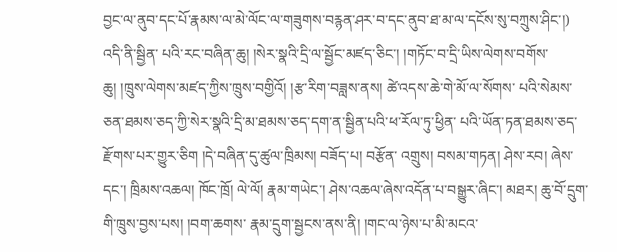བྱང་ལ་ནུབ་དང་པོ་རྣམས་ལ་མེ་ལོང་ལ་གཟུགས་བརྙན་ཤར་བ་དང་ནུབ་ཐ་མ་ལ་དངོས་སུ་བཀྲུས་ཤིང་།) འདི་ནི་སྦྱིན་ པའི་རང་བཞིན་ཆུ། །སེར་སྣའི་དྲི་ལ་སྦྱོང་མཛད་ཅིང་། །གཏོང་བ་དྲི་ཡིས་ལེགས་བགོས་ཆུ། །ཁྲུས་ལེགས་མཛད་ཀྱིས་ཁྲུས་བགྱིའོ། །རྩ་རིག་བཟླས་ནས། ཚེ་འདས་ཆེ་གེ་མོ་ལ་སོགས་ པའི་སེམས་ཅན་ཐམས་ཅད་ཀྱི་སེར་སྣའི་དྲི་མ་ཐམས་ཅད་དག་ན་སྦྱིན་པའི་ཕ་རོལ་ཏུ་ཕྱིན་ པའི་ཡོན་ཏན་ཐམས་ཅད་རྫོགས་པར་གྱུར་ཅིག །དེ་བཞིན་དུ་ཚུལ་ཁྲིམས། བཟོད་པ། བརྩོན་ འགྲུས། བསམ་གཏན། ཤེས་རབ། ཞེས་དང་། ཁྲིམས་འཆལ། ཁོང་ཁྲོ། ལེ་ལོ། རྣམ་གཡེང་། ཤེས་འཆལ་ཞེས་འདོན་པ་བསྒྱུར་ཞིང་། མཐར། ཆུ་བོ་དྲུག་གི་ཁྲུས་བྱས་པས། །བག་ཆགས་ རྣམ་དྲུག་སྦྱངས་ནས་ནི། །གང་ལ་ཉེས་པ་མི་མངའ་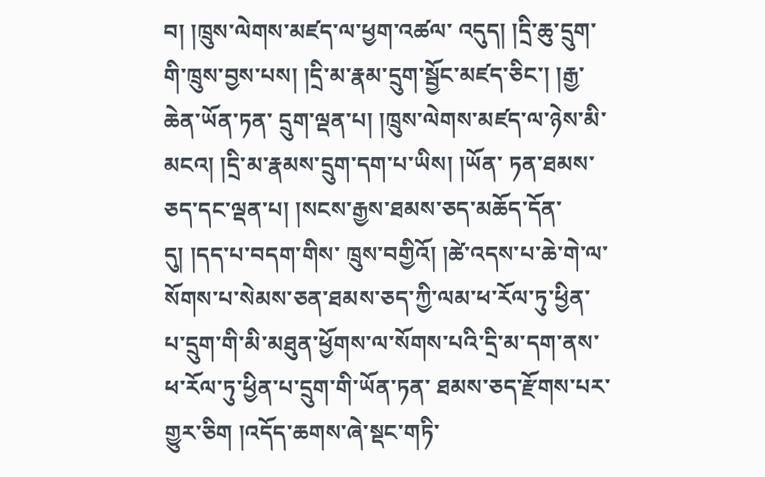བ། །ཁྲུས་ལེགས་མཛད་ལ་ཕྱག་འཚལ་ འདུད། །དྲི་ཆུ་དྲུག་གི་ཁྲུས་བྱས་པས། །དྲི་མ་རྣམ་དྲུག་སྦྱོང་མཛད་ཅིང་། །རྒྱ་ཆེན་ཡོན་ཏན་ དྲུག་ལྡན་པ། །ཁྲུས་ལེགས་མཛད་ལ་ཉེས་མི་མངའ། །དྲི་མ་རྣམས་དྲུག་དག་པ་ཡིས། །ཡོན་ ཏན་ཐམས་ཅད་དང་ལྡན་པ། །སངས་རྒྱས་ཐམས་ཅད་མཆོད་དོན་དུ། །དད་པ་བདག་གིས་ ཁྲུས་བགྱིའོ། །ཚེ་འདས་པ་ཆེ་གེ་ལ་སོགས་པ་སེམས་ཅན་ཐམས་ཅད་ཀྱི་ལམ་ཕ་རོལ་ཏུ་ཕྱིན་ པ་དྲུག་གི་མི་མཐུན་ཕྱོགས་ལ་སོགས་པའི་དྲི་མ་དག་ནས་ཕ་རོལ་ཏུ་ཕྱིན་པ་དྲུག་གི་ཡོན་ཏན་ ཐམས་ཅད་རྫོགས་པར་གྱུར་ཅིག །འདོད་ཆགས་ཞེ་སྡང་གཏི་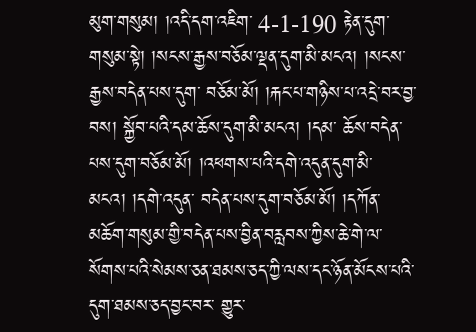མུག་གསུམ། །འདི་དག་འཇིག་ 4-1-190 རྟེན་དུག་གསུམ་སྟེ། །སངས་རྒྱས་བཅོམ་ལྡན་དུག་མི་མངའ། །སངས་རྒྱས་བདེན་པས་དུག་ བཅོམ་མོ། །རྐང་པ་གཉིས་པ་འདྲེ་བར་བྱ་བས། སྐྱོབ་པའི་དམ་ཆོས་དུག་མི་མངའ། །དམ་ ཆོས་བདེན་པས་དུག་བཅོམ་མོ། །འཕགས་པའི་དགེ་འདུན་དུག་མི་མངའ། །དགེ་འདུན་ བདེན་པས་དུག་བཅོམ་མོ། །དཀོན་མཆོག་གསུམ་གྱི་བདེན་པས་བྱིན་བརླབས་ཀྱིས་ཆེ་གེ་ལ་ སོགས་པའི་སེམས་ཅན་ཐམས་ཅད་ཀྱི་ལས་དང་ཉོན་མོངས་པའི་དུག་ཐམས་ཅད་བྱང་བར་ གྱུར་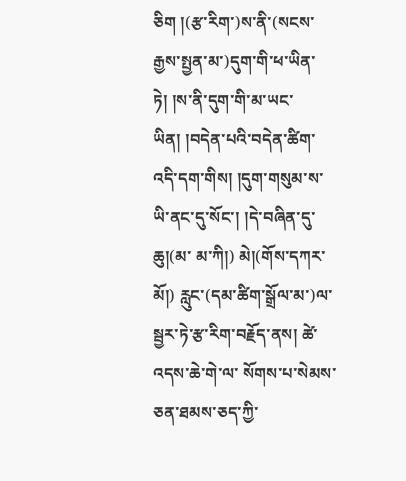ཅིག །(རྩ་རིག་)ས་ནི་(སངས་རྒྱས་སྤྱན་མ་)དུག་གི་ཕ་ཡིན་ཏེ། །ས་ནི་དུག་གི་མ་ཡང་ཡིན། །བདེན་པའི་བདེན་ཚིག་འདི་དག་གིས། །དུག་གསུམ་ས་ཡི་ནང་དུ་སོང་། །དེ་བཞིན་དུ་ཆུ།(མ་ མ་ཀི།) མེ།(གོས་དཀར་མོ།) རླུང་(དམ་ཚིག་སྒྲོལ་མ་)ལ་སྦྱར་ཏེ་རྩ་རིག་བརྗོད་ནས། ཚེ་འདས་ཆེ་གེ་ལ་ སོགས་པ་སེམས་ཅན་ཐམས་ཅད་ཀྱི་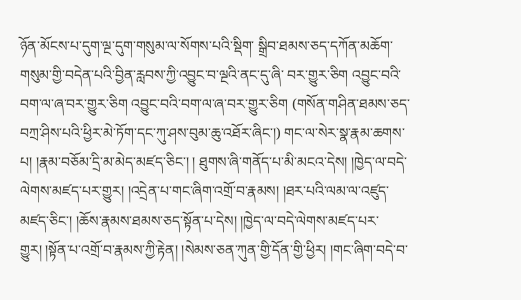ཉོན་མོངས་པ་དུག་ལྔ་དུག་གསུམ་ལ་སོགས་པའི་སྡིག་ སྒྲིབ་ཐམས་ཅད་དཀོན་མཆོག་གསུམ་གྱི་བདེན་པའི་བྱིན་རླབས་ཀྱི་འབྱུང་བ་ལྔའི་ནང་དུ་ཞི་ བར་གྱུར་ཅིག འབྱུང་བའི་བག་ལ་ཞ་བར་གྱུར་ཅིག འབྱུང་བའི་བག་ལ་ཞ་བར་གྱུར་ཅིག (གསོན་གཤིན་ཐམས་ཅད་བཀྲ་ཤིས་པའི་ཕྱིར་མེ་ཏོག་དང་ཀུ་ཤས་བུམ་ཆུ་འཐོར་ཞིང་།) གང་ལ་སེར་སྣ་རྣམ་ཆགས་ པ། །རྣམ་བཅོམ་དྲི་མ་མེད་མཛད་ཅིང་། ། ཐུགས་ཞི་གནོད་པ་མི་མངའ་དེས། །ཁྱེད་ལ་བདེ་ ལེགས་མཛད་པར་གྱུར། །འདྲེན་པ་གང་ཞིག་འགྲོ་བ་རྣམས། །ཐར་པའི་ལམ་ལ་འཛུད་ མཛད་ཅིང་། །ཆོས་རྣམས་ཐམས་ཅད་སྟོན་པ་དེས། །ཁྱེད་ལ་བདེ་ལེགས་མཛད་པར་གྱུར། །སྟོན་པ་འགྲོ་བ་རྣམས་ཀྱི་རྟེན། །སེམས་ཅན་ཀུན་གྱི་དོན་གྱི་ཕྱིར། །གང་ཞིག་བདེ་བ་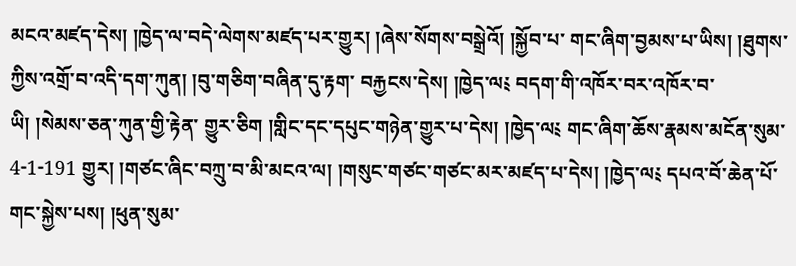མངའ་མཛད་དེས། །ཁྱེད་ལ་བདེ་ལེགས་མཛད་པར་གྱུར། །ཞེས་སོགས་བསྒྲེའོ། །སྐྱོབ་པ་ གང་ཞིག་བྱམས་པ་ཡིས། །ཐུགས་ཀྱིས་འགྲོ་བ་འདི་དག་ཀུན། །བུ་གཅིག་བཞིན་དུ་རྟག་ བརྐྱངས་དེས། །ཁྱེད་ལ༴ བདག་གི་འཁོར་བར་འཁོར་བ་ཡི། །སེམས་ཅན་ཀུན་གྱི་རྟེན་ གྱུར་ཅིག །གླིང་དང་དཔུང་གཉེན་གྱུར་པ་དེས། །ཁྱེད་ལ༴ གང་ཞིག་ཆོས་རྣམས་མངོན་སུམ་ 4-1-191 གྱུར། །གཙང་ཞིང་བཀྲུ་བ་མི་མངའ་ལ། །གསུང་གཙང་གཙང་མར་མཛད་པ་དེས། །ཁྱེད་ལ༴ དཔའ་བོ་ཆེན་པོ་གང་སྐྱེས་པས། །ཕུན་སུམ་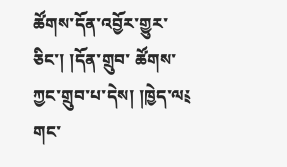ཚོགས་དོན་འབྱོར་གྱུར་ཅིང་། །དོན་གྲུབ་ ཚོགས་ཀྱང་གྲུབ་པ་དེས། །ཁྱེད་ལ༴ གང་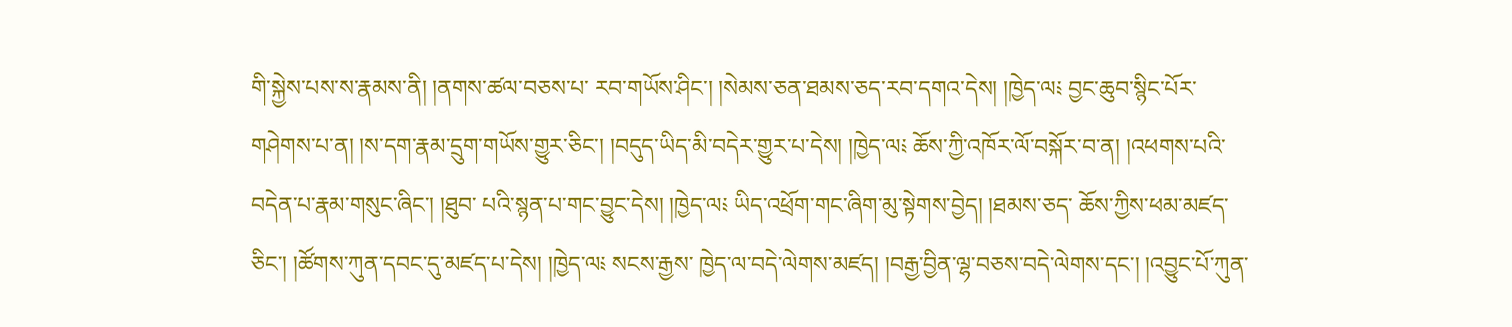གི་སྐྱེས་པས་ས་རྣམས་ནི། །ནགས་ཚལ་བཅས་པ་ རབ་གཡོས་ཤིང་། །སེམས་ཅན་ཐམས་ཅད་རབ་དགའ་དེས། །ཁྱེད་ལ༴ བྱང་ཆུབ་སྙིང་པོར་ གཤེགས་པ་ན། །ས་དག་རྣམ་དྲུག་གཡོས་གྱུར་ཅིང་། །བདུད་ཡིད་མི་བདེར་གྱུར་པ་དེས། །ཁྱེད་ལ༴ ཆོས་ཀྱི་འཁོར་ལོ་བསྐོར་བ་ན། །འཕགས་པའི་བདེན་པ་རྣམ་གསུང་ཞིང་། །ཐུབ་ པའི་སྙན་པ་གང་བྱུང་དེས། །ཁྱེད་ལ༴ ཡིད་འཕྲོག་གང་ཞིག་མུ་སྟེགས་བྱེད། །ཐམས་ཅད་ ཆོས་ཀྱིས་ཕམ་མཛད་ཅིང་། །ཚོགས་ཀུན་དབང་དུ་མཛད་པ་དེས། །ཁྱེད་ལ༴ སངས་རྒྱས་ ཁྱེད་ལ་བདེ་ལེགས་མཛད། །བརྒྱ་བྱིན་ལྷ་བཅས་བདེ་ལེགས་དང་། །འབྱུང་པོ་ཀུན་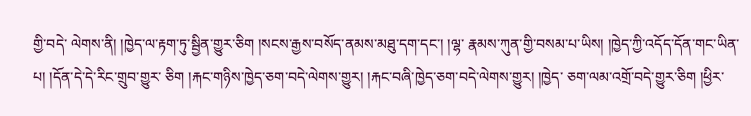གྱི་བདེ་ ལེགས་ནི། །ཁྱེད་ལ་རྟག་ཏུ་སྦྱིན་གྱུར་ཅིག །སངས་རྒྱས་བསོད་ནམས་མཐུ་དག་དང་། །ལྷ་ རྣམས་ཀུན་གྱི་བསམ་པ་ཡིས། །ཁྱེད་ཀྱི་འདོད་དོན་གང་ཡིན་པ། །དོན་དེ་དེ་རིང་གྲུབ་གྱུར་ ཅིག །རྐང་གཉིས་ཁྱེད་ཅག་བདེ་ལེགས་གྱུར། །རྐང་བཞི་ཁྱེད་ཅག་བདེ་ལེགས་གྱུར། །ཁྱེད་ ཅག་ལམ་འགྲོ་བདེ་གྱུར་ཅིག །ཕྱིར་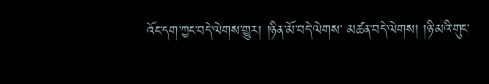འོང་དག་ཀྱང་བདེ་ལེགས་གྱུར། །ཉིན་མོ་བདེ་ལེགས་ མཚན་བདེ་ལེགས། །ཉི་མའི་གུང་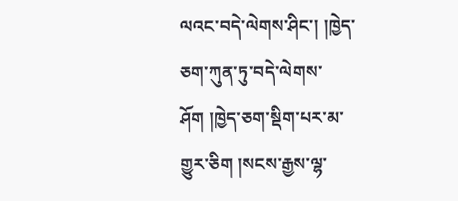ལའང་བདེ་ལེགས་ཤིང་། །ཁྱེད་ཅག་ཀུན་ཏུ་བདེ་ལེགས་ ཤོག །ཁྱེད་ཅག་སྡིག་པར་མ་གྱུར་ཅིག །སངས་རྒྱས་ལྷ་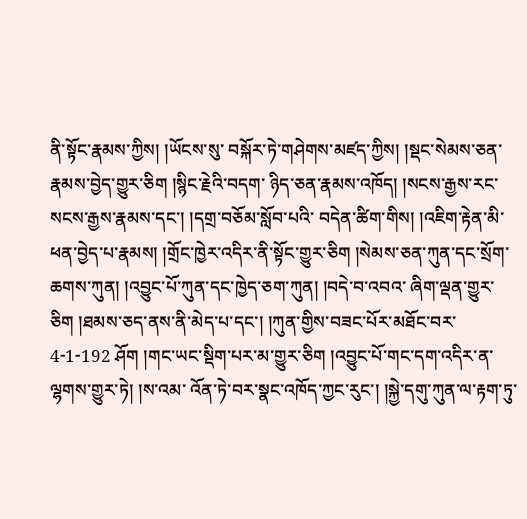ནི་སྟོང་རྣམས་ཀྱིས། །ཡོངས་སུ་ བསྐོར་ཏེ་གཤེགས་མཛད་ཀྱིས། །སྡང་སེམས་ཅན་རྣམས་བྱེད་གྱུར་ཅིག །སྙིང་རྗེའི་བདག་ ཉིད་ཅན་རྣམས་འཁོད། །སངས་རྒྱས་རང་སངས་རྒྱས་རྣམས་དང་། །དགྲ་བཅོམ་སློབ་པའི་ བདེན་ཚིག་གིས། །འཇིག་རྟེན་མི་ཕན་བྱེད་པ་རྣམས། །གྲོང་ཁྱེར་འདིར་ནི་སྟོང་གྱུར་ཅིག །སེམས་ཅན་ཀུན་དང་སྲོག་ཆགས་ཀུན། །འབྱུང་པོ་ཀུན་དང་ཁྱེད་ཅག་ཀུན། །བདེ་བ་འབའ་ ཞིག་ལྡན་གྱུར་ཅིག །ཐམས་ཅད་ནས་ནི་མེད་པ་དང་། །ཀུན་གྱིས་བཟང་པོར་མཐོང་བར་ 4-1-192 ཤོག །གང་ཡང་སྡིག་པར་མ་གྱུར་ཅིག །འབྱུང་པོ་གང་དག་འདིར་ན་ལྷགས་གྱུར་ཏེ། །ས་འམ་ འོན་ཏེ་བར་སྣང་འཁོད་ཀྱང་རུང་། །སྐྱེ་དགུ་ཀུན་ལ་རྟག་ཏུ་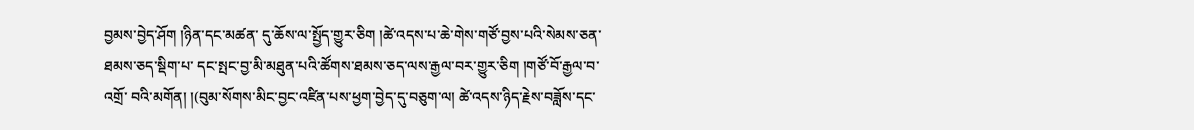བྱམས་བྱེད་ཤོག །ཉིན་དང་མཚན་ དུ་ཆོས་ལ་སྤྱོད་གྱུར་ཅིག །ཚེ་འདས་པ་ཆེ་གེས་གཙོ་བྱས་པའི་སེམས་ཅན་ཐམས་ཅད་སྡིག་པ་ དང་སྤང་བྱ་མི་མཐུན་པའི་ཚོགས་ཐམས་ཅད་ལས་རྒྱལ་བར་གྱུར་ཅིག །གཙོ་བོ་རྒྱལ་བ་འགྲོ་ བའི་མགོན། །(བུམ་སོགས་མིང་བྱང་འཛིན་པས་ཕྱག་བྱེད་དུ་བཅུག་ལ། ཚེ་འདས་ཉིད་རྗེས་བཟློས་དང་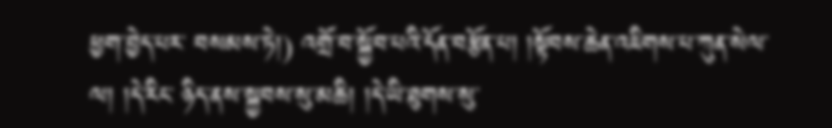ཕྱག་བྱེད་པར་ བསམས་ཏེ།) འགྲོ་བ་སྐྱོབ་པའི་དོན་བརྩོན་པ། །སྟོབས་ཆེན་འཇིགས་པ་ཀུན་སེལ་ལ། །དེ་རིང་ ཉིད་ནས་སྐྱབས་སུ་མཆི། །དེ་ཡི་ཐུགས་སུ་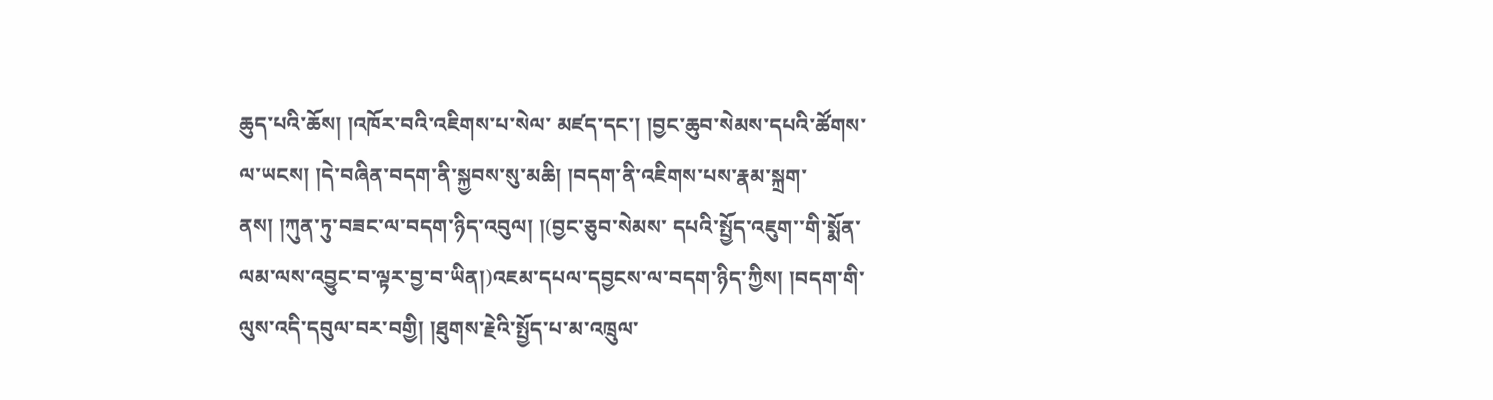ཆུད་པའི་ཆོས། །འཁོར་བའི་འཇིགས་པ་སེལ་ མཛད་དང་། །བྱང་ཆུབ་སེམས་དཔའི་ཚོགས་ལ་ཡངས། །དེ་བཞིན་བདག་ནི་སྐྱབས་སུ་མཆི། །བདག་ནི་འཇིགས་པས་རྣམ་སྐྲག་ནས། །ཀུན་ཏུ་བཟང་ལ་བདག་ཉིད་འབུལ། །(བྱང་ཅུབ་སེམས་ དཔའི་སྤྱོད་འཇུག་་གི་སྨོན་ལམ་ལས་འབྱུང་བ་ལྟར་བྱ་བ་ཡིན།)འཇམ་དཔལ་དབྱངས་ལ་བདག་ཉིད་ཀྱིས། །བདག་གི་ལུས་འདི་དབུལ་བར་བགྱི། །ཐུགས་རྗེའི་སྤྱོད་པ་མ་འཁྲུལ་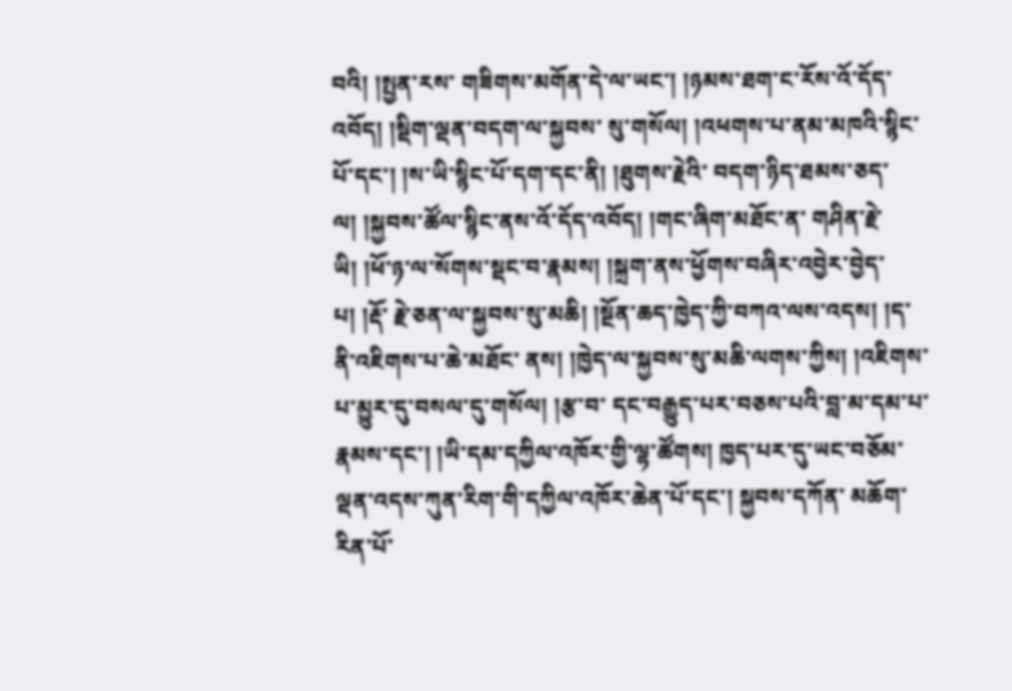བའི། །སྤྱན་རས་ གཟིགས་མགོན་དེ་ལ་ཡང་། །ཉམས་ཐག་ང་རོས་འོ་དོད་འབོད། །སྡིག་ལྡན་བདག་ལ་སྐྱབས་ སུ་གསོལ། །འཕགས་པ་ནམ་མཁའི་སྙིང་པོ་དང་། །ས་ཡི་སྙིང་པོ་དག་དང་ནི། །ཐུགས་རྗེའི་ བདག་ཉིད་ཐམས་ཅད་ལ། །སྐྱབས་ཚོལ་སྙིང་ནས་འོ་དོད་འབོད། །གང་ཞིག་མཐོང་ན་ གཤིན་རྗེ་ཡི། །ཕོ་ཉ་ལ་སོགས་སྡང་བ་རྣམས། །སྐྲག་ནས་ཕྱོགས་བཞིར་འབྱེར་བྱེད་པ། །རྡོ་ རྗེ་ཅན་ལ་སྐྱབས་སུ་མཆི། །སྔོན་ཆད་ཁྱེད་ཀྱི་བཀའ་ལས་འདས། །ད་ནི་འཇིགས་པ་ཆེ་མཐོང་ ནས། །ཁྱེད་ལ་སྐྱབས་སུ་མཆི་ལགས་ཀྱིས། །འཇིགས་པ་མྱུར་དུ་བསལ་དུ་གསོལ། །རྩ་བ་ དང་བརྒྱུད་པར་བཅས་པའི་བླ་མ་དམ་པ་རྣམས་དང་། །ཡི་དམ་དཀྱིལ་འཁོར་གྱི་ལྷ་ཚོགས། ཁྱད་པར་དུ་ཡང་བཅོམ་ལྡན་འདས་ཀུན་རིག་གི་དཀྱིལ་འཁོར་ཆེན་པོ་དང་། སྐྱབས་དཀོན་ མཆོག་རིན་པོ་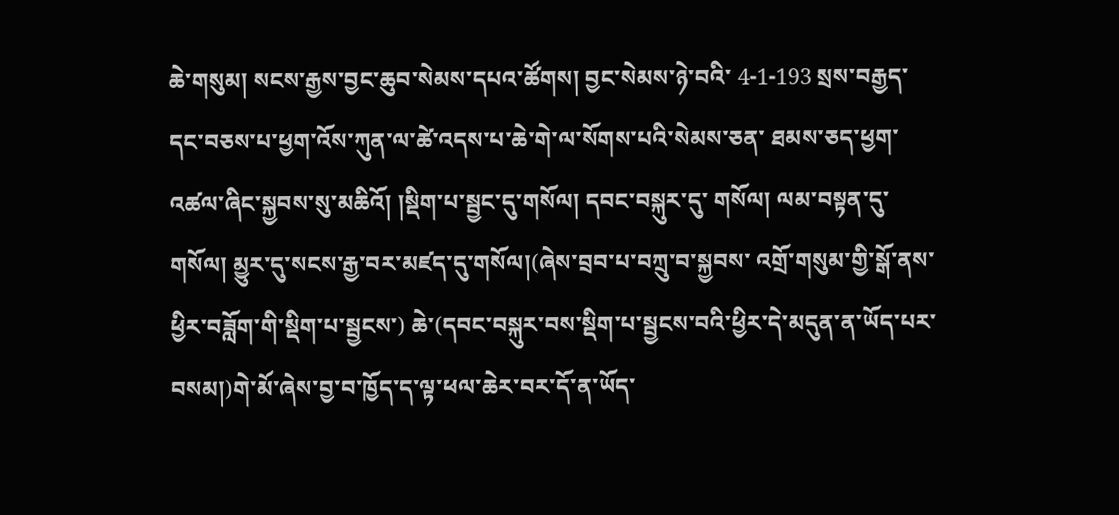ཆེ་གསུམ། སངས་རྒྱས་བྱང་ཆུབ་སེམས་དཔའ་ཚོགས། བྱང་སེམས་ཉེ་བའི་ 4-1-193 སྲས་བརྒྱད་དང་བཅས་པ་ཕྱག་འོས་ཀུན་ལ་ཚེ་འདས་པ་ཆེ་གེ་ལ་སོགས་པའི་སེམས་ཅན་ ཐམས་ཅད་ཕྱག་འཚལ་ཞིང་སྐྱབས་སུ་མཆིའོ། །སྡིག་པ་སྦྱང་དུ་གསོལ། དབང་བསྐུར་དུ་ གསོལ། ལམ་བསྟན་དུ་གསོལ། མྱུར་དུ་སངས་རྒྱ་བར་མཛད་དུ་གསོལ།(ཞེས་བྲབ་པ་བཀྲུ་བ་སྐྱབས་ འགྲོ་གསུམ་གྱི་སྒོ་ནས་ཕྱིར་བཟློག་གི་སྡིག་པ་སྦྱངས་) ཆེ་(དབང་བསྐུར་བས་སྡིག་པ་སྦྱངས་བའི་ཕྱིར་དེ་མདུན་ན་ཡོད་པར་ བསམ།)གེ་མོ་ཞེས་བྱ་བ་ཁྱོད་ད་ལྟ་ཕལ་ཆེར་བར་དོ་ན་ཡོད་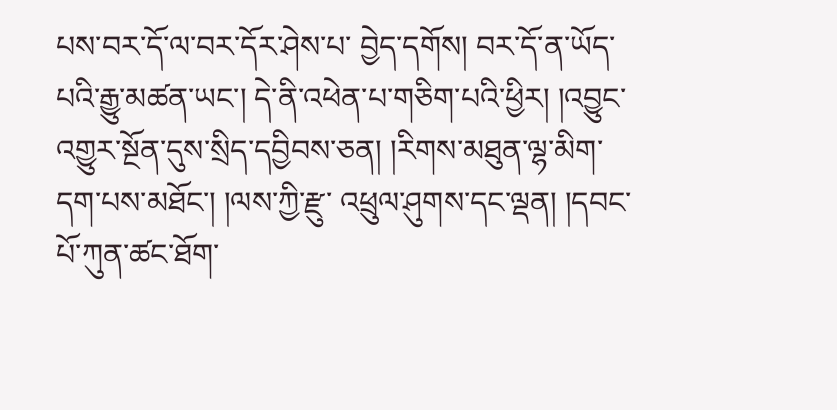པས་བར་དོ་ལ་བར་དོར་ཤེས་པ་ བྱེད་དགོས། བར་དོ་ན་ཡོད་པའི་རྒྱུ་མཚན་ཡང་། དེ་ནི་འཕེན་པ་གཅིག་པའི་ཕྱིར། །འབྱུང་ འགྱུར་སྔོན་དུས་སྲིད་དབྱིབས་ཅན། །རིགས་མཐུན་ལྷ་མིག་དག་པས་མཐོང་། །ལས་ཀྱི་རྫུ་ འཕྲུལ་ཤུགས་དང་ལྡན། །དབང་པོ་ཀུན་ཚང་ཐོག་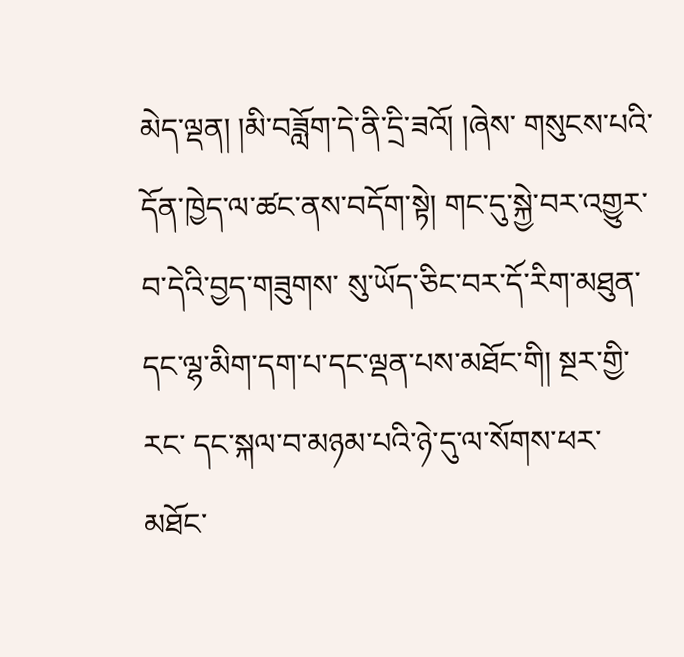མེད་ལྡན། །མི་བཟློག་དེ་ནི་དྲི་ཟའོ། །ཞེས་ གསུངས་པའི་དོན་ཁྱེད་ལ་ཚང་ནས་བདོག་སྟེ། གང་དུ་སྐྱེ་བར་འགྱུར་བ་དེའི་བྱད་གཟུགས་ སུ་ཡོད་ཅིང་བར་དོ་རིག་མཐུན་དང་ལྷ་མིག་དག་པ་དང་ལྡན་པས་མཐོང་གི། སྔར་གྱི་རང་ དང་སྐལ་བ་མཉམ་པའི་ཉེ་དུ་ལ་སོགས་ཕར་མཐོང་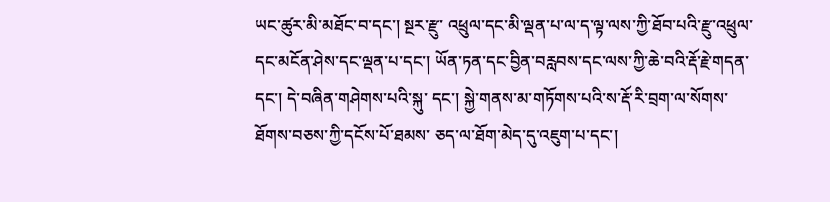ཡང་ཚུར་མི་མཐོང་བ་དང་། སྔར་རྫུ་ འཕྲུལ་དང་མི་ལྡན་པ་ལ་ད་ལྟ་ལས་ཀྱི་ཐོབ་པའི་རྫུ་འཕྲུལ་དང་མངོན་ཤེས་དང་ལྡན་པ་དང་། ཡོན་ཏན་དང་བྱིན་བརླབས་དང་ལས་ཀྱི་ཆེ་བའི་རྡོ་རྗེ་གདན་དང་། དེ་བཞིན་གཤེགས་པའི་སྐུ་ དང་། སྐྱེ་གནས་མ་གཏོགས་པའི་ས་རྡོ་རི་བྲག་ལ་སོགས་ཐོགས་བཅས་ཀྱི་དངོས་པོ་ཐམས་ ཅད་ལ་ཐོག་མེད་དུ་འཇུག་པ་དང་།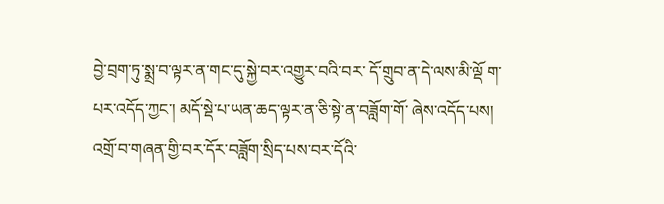བྱེ་བྲག་ཏུ་སྨྲ་བ་ལྟར་ན་གང་དུ་སྐྱེ་བར་འགྱུར་བའི་བར་ དོ་གྲུབ་ན་དེ་ལས་མི་ལྡོ ག་པར་འདོད་ཀྱང་། མདོ་སྡེ་པ་ཡན་ཆད་ལྟར་ན་ཅི་སྟེ་ན་བཟློག་གོ་ ཞེས་འདོད་པས། འགྲོ་བ་གཞན་གྱི་བར་དོར་བཟློག་སྲིད་པས་བར་དོའི་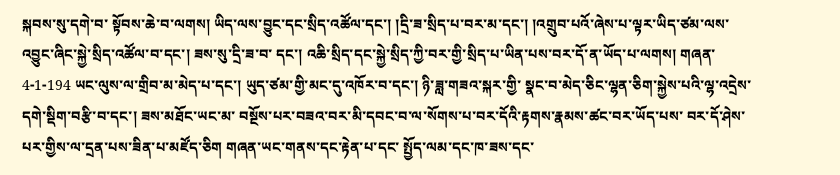སྐབས་སུ་དགེ་བ་ སྟོབས་ཆེ་བ་ལགས། ཡིད་ལས་བྱུང་དང་སྲིད་འཚོལ་དང་། །དྲི་ཟ་སྲིད་པ་བར་མ་དང་། །འགྲུབ་པའོ་ཞེས་པ་ལྟར་ཡིད་ཙམ་ལས་འབྱུང་ཞིང་སྐྱེ་སྲིད་འཚོལ་བ་དང་། ཟས་སུ་དྲི་ཟ་བ་ དང་། འཆི་སྲིད་དང་སྐྱེ་སྲིད་ཀྱི་བར་གྱི་སྲིད་པ་ཡིན་པས་བར་དོ་ན་ཡོད་པ་ལགས། གཞན་ 4-1-194 ཡང་ལུས་ལ་གྲིབ་མ་མེད་པ་དང་། ཡུད་ཙམ་གྱི་མང་དུ་འཁོར་བ་དང་། ཉི་ཟླ་གཟའ་སྐར་གྱི་ སྣང་བ་མེད་ཅིང་ལྷན་ཅིག་སྐྱེས་པའི་ལྷ་འདྲེས་དགེ་སྡིག་བརྩི་བ་དང་། ཟས་མཐོང་ཡང་མ་ བསྔོས་པར་བཟའ་བར་མི་དབང་བ་ལ་སོགས་པ་བར་དོའི་རྟགས་རྣམས་ཚང་བར་ཡོད་པས་ བར་དོ་ཤེས་པར་གྱིས་ལ་དྲན་པས་ཟིན་པ་མཛོད་ཅིག གཞན་ཡང་གནས་དང་རྟེན་པ་དང་ སྤྱོད་ལམ་དང་ཁ་ཟས་དང་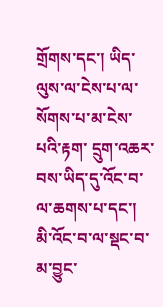གྲོགས་དང་། ཡིད་ལུས་ལ་ངེས་པ་ལ་སོགས་པ་མ་ངེས་པའི་རྟག་ དྲུག་འཆར་བས་ཡིད་དུ་འོང་བ་ལ་ཆགས་པ་དང་། མི་འོང་བ་ལ་སྡང་བ་མ་བྱུང་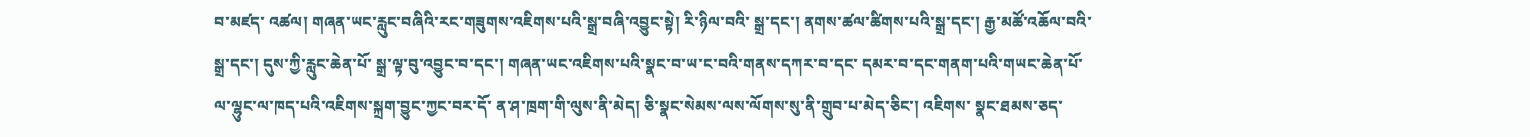བ་མཛད་ འཚལ། གཞན་ཡང་རླུང་བཞིའི་རང་གཟུགས་འཇིགས་པའི་སྒྲ་བཞི་འབྱུང་སྟེ། རི་ཉིལ་བའི་ སྒྲ་དང་། ནགས་ཚལ་ཚིགས་པའི་སྒྲ་དང་། རྒྱ་མཚོ་འཆོལ་བའི་སྒྲ་དང་། དུས་ཀྱི་རླུང་ཆེན་པོ་ སྒྲ་ལྟ་བུ་འབྱུང་བ་དང་། གཞན་ཡང་འཇིགས་པའི་སྣང་བ་ཡ་ང་བའི་གནས་དཀར་བ་དང་ དམར་བ་དང་གནག་པའི་གཡང་ཆེན་པོ་ལ་ལྷུང་ལ་ཁད་པའི་འཇིགས་སྐྲག་བྱུང་ཀྱང་བར་དོ་ ན་ཤ་ཁྲག་གི་ལུས་ནི་མེད། ཅི་སྣང་སེམས་ལས་ལོགས་སུ་ནི་གྲུབ་པ་མེད་ཅིང་། འཇིགས་ སྣང་ཐམས་ཅད་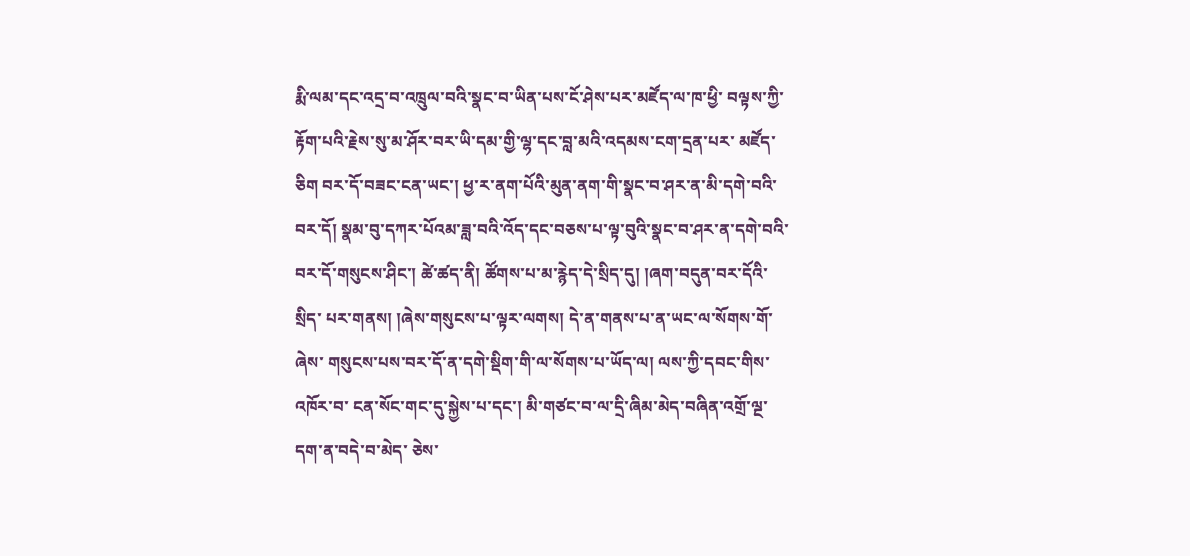རྨི་ལམ་དང་འདྲ་བ་འཁྲུལ་བའི་སྣང་བ་ཡིན་པས་ངོ་ཤེས་པར་མཛོད་ལ་ཁ་ཕྱི་ བལྟས་ཀྱི་རྟོག་པའི་རྗེས་སུ་མ་ཤོར་བར་ཡི་དམ་གྱི་ལྷ་དང་བླ་མའི་འདམས་ངག་དྲན་པར་ མཛོད་ཅིག བར་དོ་བཟང་ངན་ཡང་། ཕྱ་ར་ནག་པོའི་མུན་ནག་གི་སྣང་བ་ཤར་ན་མི་དགེ་བའི་ བར་དོ། སྣམ་བུ་དཀར་པོའམ་ཟླ་བའི་འོད་དང་བཅས་པ་ལྟ་བུའི་སྣང་བ་ཤར་ན་དགེ་བའི་ བར་དོ་གསུངས་ཤིང་། ཚེ་ཚད་ནི། ཚོགས་པ་མ་རྙེད་དེ་སྲིད་དུ། །ཞག་བདུན་བར་དོའི་སྲིད་ པར་གནས། །ཞེས་གསུངས་པ་ལྟར་ལགས། དེ་ན་གནས་པ་ན་ཡང་ལ་སོགས་གོ་ཞེས་ གསུངས་པས་བར་དོ་ན་དགེ་སྡིག་གི་ལ་སོགས་པ་ཡོད་ལ། ལས་ཀྱི་དབང་གིས་འཁོར་བ་ ངན་སོང་གང་དུ་སྐྱེས་པ་དང་། མི་གཙང་བ་ལ་དྲི་ཞིམ་མེད་བཞིན་འགྲོ་ལྔ་དག་ན་བདེ་བ་མེད་ ཅེས་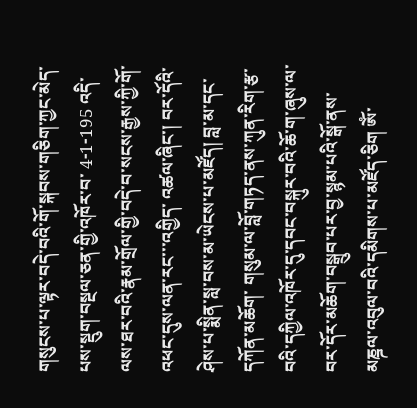གསུངས་པ་ལྟར་བདེ་བའི་གོ་སྐབས་གཅིག་ཀྱང་མེད་པས་སྡུག་བསྔལ་ཅན་གྱི་འཁོར་བ་ 4-1-195 འདི་ལས་ཐར་བའི་རྣམ་གྲོལ་གྱི་བདེ་བ་སངས་རྒྱས་ཀྱི་གོ་འཕང་དུས་ལན་རང་་་འགྱིད་ འཚལ་ཞིང་། བར་དོའི་ཤེས་པ་སྨིན་སླ་བས་མ་ཡེངས་པ་མཛོད། བླ་མ་དང་དཀོན་མཆོག་ གསུམ་ལ་བློ་གཏད་ནས་ཀུན་རིག་རྩ་བའི་དཀྱིལ་འཁོར་དུ་དབང་བསྐུར་བའི་ཆོ་ག་ཞུས་ལ་ བར་དོར་མཆོག་བསྒྲུབ་པར་བྱ་སྙམ་པའི་སྒོ་ནས་མཎྜལ་འབུལ་བའི་དམིགས་པ་མཛོད་ཅིག ༀ་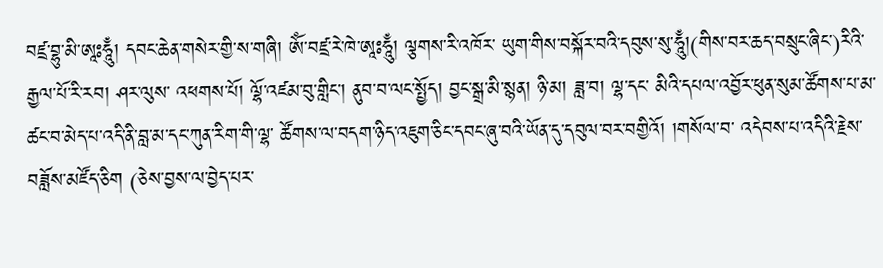བཛྲ་བྷུ་མི་ཨཱཿཧཱུྃ། དབང་ཆེན་གསེར་གྱི་ས་གཞི། ༀ་བཛྲ་རེ་ཁེ་ཨཱཿཧཱུྃ། ལྕགས་རི་འཁོར་ ཡུག་གིས་བསྐོར་བའི་དབུས་སུ་ཧཱུྃ།(གིས་བར་ཆད་བསྲུང་ཞིང་)རིའི་རྒྱལ་པོ་རི་རབ། ཤར་ལུས་ འཕགས་པོ། ལྷོ་འཛམ་བུ་གླིང་། ནུབ་བ་ལང་སྤྱོད། བྱང་སྒྲ་མི་སྙན། ཉི་མ། ཟླ་བ། ལྷ་དང་ མིའི་དཔལ་འབྱོར་ཕུན་སུམ་ཚོགས་པ་མ་ཚང་བ་མེད་པ་འདི་ནི་བླ་མ་དང་ཀུན་རིག་གི་ལྷ་ ཚོགས་ལ་བདག་ཉིད་འཇུག་ཅིང་དབང་ཞུ་བའི་ཡོན་དུ་དབུལ་བར་བགྱིའོ། །གསོལ་བ་ འདེབས་པ་འདིའི་རྗེས་བཟློས་མཛོད་ཅིག (ཅེས་བྱས་ལ་བྱེད་པར་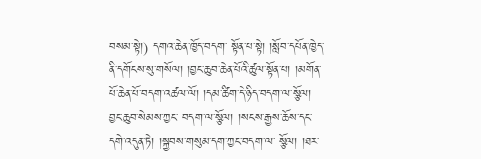བསམ་སྟེ།) དགའ་ཆེན་ཁྱོད་བདག་ སྟོན་པ་སྟེ། །སློབ་དཔོན་ཁྱེད་ནི་དགོངས་སུ་གསོལ། །བྱང་ཆུབ་ཆེན་པོའི་ཚུལ་སྟོན་པ། །མགོན་པོ་ཆེན་པོ་བདག་འཚལ་ལོ། །དམ་ཚིག་དེ་ཉིད་བདག་ལ་སྩོལ། བྱང་ཆུབ་སེམས་ཀྱང་ བདག་ལ་སྩོལ། །སངས་རྒྱས་ཆོས་དང་དགེ་འདུན་ཏེ། །སྐྱབས་གསུམ་དག་ཀྱང་བདག་ལ་ སྩོལ། །ཐར་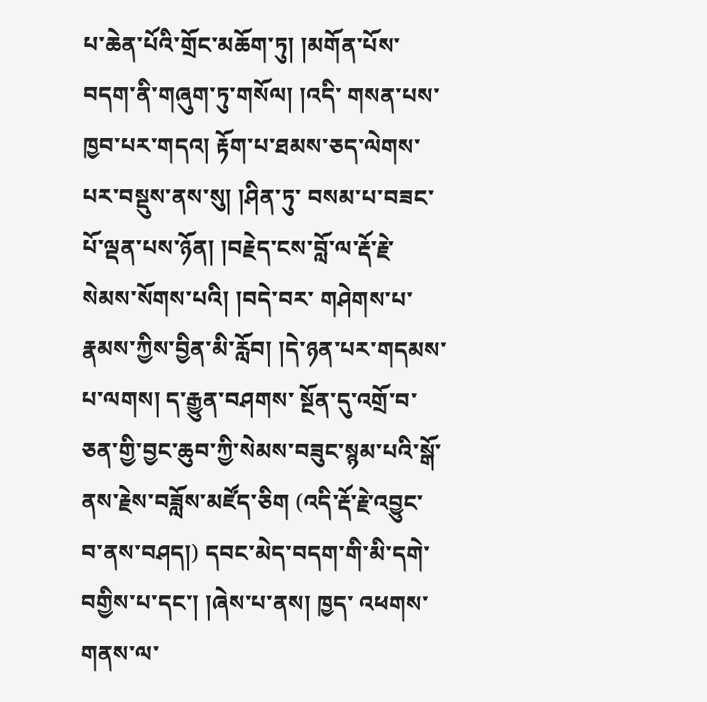པ་ཆེན་པོའི་གྲོང་མཆོག་ཏུ། །མགོན་པོས་བདག་ནི་གཞུག་ཏུ་གསོལ། །འདི་ གསན་པས་ཁྱབ་པར་གདའ། རྟོག་པ་ཐམས་ཅད་ལེགས་པར་བསྡུས་ནས་སུ། །ཤིན་ཏུ་ བསམ་པ་བཟང་པོ་ལྡན་པས་ཉོན། །བརྗེད་ངས་བློ་ལ་རྡོ་རྗེ་སེམས་སོགས་པའི། །བདེ་བར་ གཤེགས་པ་རྣམས་ཀྱིས་བྱིན་མི་རློབ། །དེ་ཉན་པར་གདམས་པ་ལགས། ད་རྒྱུན་བཤགས་ སྔོན་དུ་འགྲོ་བ་ཅན་གྱི་བྱང་ཆུབ་ཀྱི་སེམས་བཟུང་སྙམ་པའི་སྒོ་ནས་རྗེས་བཟློས་མཛོད་ཅིག (འདི་རྡོ་རྗེ་འབྱུང་བ་ནས་བཤད།) དབང་མེད་བདག་གི་མི་དགེ་བགྱིས་པ་དང་། །ཞེས་པ་ནས། ཁྱད་ འཕགས་གནས་ལ་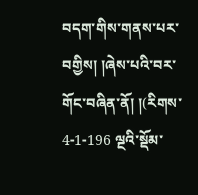བདག་གིས་གནས་པར་བགྱིས། །ཞེས་པའི་བར་གོང་བཞིན་ནོ། །(རིགས་ 4-1-196 ལྔའི་སྡོམ་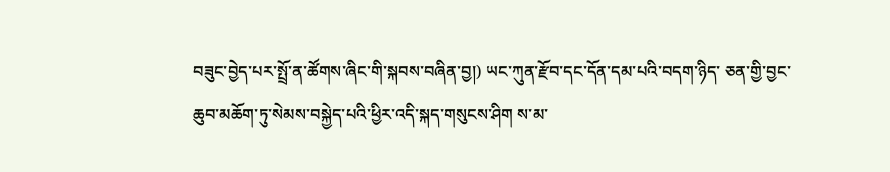བཟུང་བྱེད་པར་སྤྲོ་ན་ཚོགས་ཞིང་གི་སྐབས་བཞིན་བྱ།) ཡང་ཀུན་རྫོབ་དང་དོན་དམ་པའི་བདག་ཉིད་ ཅན་གྱི་བྱང་ཆུབ་མཆོག་ཏུ་སེམས་བསྐྱེད་པའི་ཕྱིར་འདི་སྐད་གསུངས་ཤིག ས་མ་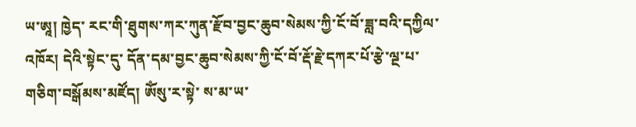ཡ་ཨཱ། ཁྱེད་ རང་གི་ཐུགས་ཀར་ཀུན་རྫོབ་བྱང་ཆུབ་སེམས་ཀྱི་ངོ་བོ་ཟླ་བའི་དཀྱིལ་འཁོར། དེའི་སྟེང་དུ་ དོན་དམ་བྱང་ཆུབ་སེམས་ཀྱི་ངོ་བོ་རྡོ་རྗེ་དཀར་པོ་རྩེ་ལྔ་པ་གཅིག་བསྒོམས་མཛོད། ༀསུ་ར་སྟེ་ ས་མ་ཡ་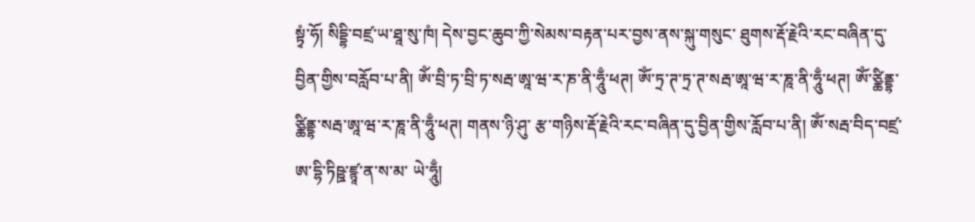སྟྭཾ་ཧོ། སིདྡྷི་བཛྲ་ཡ་ཐཱ་སུ་ཁཾ། དེས་བྱང་ཆུབ་ཀྱི་སེམས་བརྟན་པར་བྱས་ནས་སྐུ་གསུང་ ཐུགས་རྡོ་རྗེའི་རང་བཞིན་དུ་བྱིན་གྱིས་བརློབ་པ་ནི། ༀ་བྲི་ཏ་བྲི་ཏ་སརྦ་ཨཱ་ཝ་ར་ཎ་ནི་ཧཱུྃ་ཕཊ། ༀ་ཏྲ་ཊ་ཏྲ་ཊ་སརྦ་ཨཱ་ཝ་ར་ཎཱ་ནི་ཧཱུྃ་ཕཊ། ༀ་ཙྪིནྡྷ་ཙྪིནྡྷ་སརྦ་ཨཱ་ཝ་ར་ཎཱ་ནི་ཧཱུྃ་ཕཊ། གནས་ཉི་ཤུ་ རྩ་གཉིས་རྡོ་རྗེའི་རང་བཞིན་དུ་བྱིན་གྱིས་རློབ་པ་ནི། ༀ་སརྦ་བིད་བཛྲ་ཨ་དྷི་ཏིཥྛ་ཛྙཱ་ན་ས་མ་ ཡེ་ཧཱུྃ།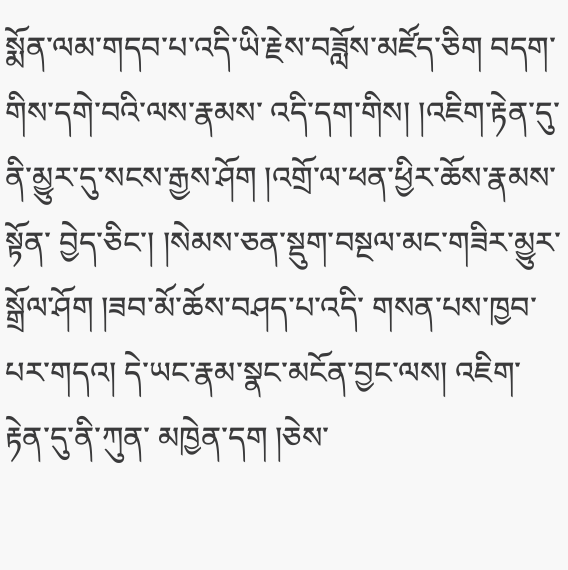སྨོན་ལམ་གདབ་པ་འདི་ཡི་རྗེས་བཟློས་མཛོད་ཅིག བདག་གིས་དགེ་བའི་ལས་རྣམས་ འདི་དག་གིས། །འཇིག་རྟེན་དུ་ནི་མྱུར་དུ་སངས་རྒྱས་ཤོག །འགྲོ་ལ་ཕན་ཕྱིར་ཆོས་རྣམས་སྟོན་ བྱེད་ཅིང་། །སེམས་ཅན་སྡུག་བསྔལ་མང་གཟིར་མྱུར་སྒྲོལ་ཤོག །ཟབ་མོ་ཆོས་བཤད་པ་འདི་ གསན་པས་ཁྱབ་པར་གདའ། དེ་ཡང་རྣམ་སྣང་མངོན་བྱང་ལས། འཇིག་རྟེན་དུ་ནི་ཀུན་ མཁྱེན་དག །ཅེས་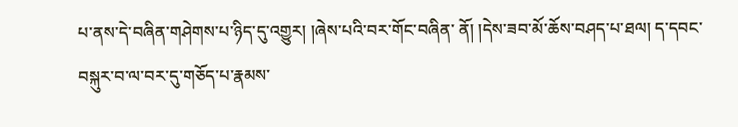པ་ནས་དེ་བཞིན་གཤེགས་པ་ཉིད་དུ་འགྱུར། །ཞེས་པའི་བར་གོང་བཞིན་ ནོ། །དེས་ཟབ་མོ་ཆོས་བཤད་པ་ཐལ། ད་དབང་བསྐུར་བ་ལ་བར་དུ་གཅོད་པ་རྣམས་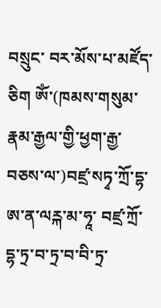བསྲུང་ བར་མོས་པ་མཛོད་ཅིག ༀ་(ཁམས་གསུམ་རྣམ་རྒྱལ་གྱི་ཕྱག་རྒྱ་བཅས་ལ་)བཛྲ་སཏྭ་ཀྲོ་དྷ་ཨ་ན་ལཪྐ་མ་ཧཱ་ བཛྲ་ཀྲོ་དྷ་ཏྲ་བ་ཏྲ་བ་བི་ཏྲ་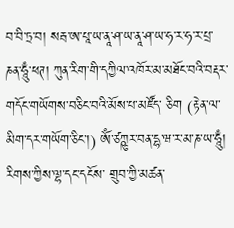བ་བི་ཏྲ་བ། སརྦ་ཨ་པཱ་ཡ་ནཱ་ཤ་ཡ་ནཱ་ཤ་ཡ་ཧ་ར་ཧ་ར་པྲ་ཎན་ཧཱུྃ་ཕཊ། ཀུན་རིག་གི་དཀྱིལ་འཁོར་མ་མཐོང་བའི་བརྡར་གདོང་གཡོགས་བཅིང་བའི་མོས་པ་མཛོད་ ཅིག (རྟེན་ལ་མིག་དར་གཡོག་ཅིང་།) ༀ་ཙཀྵུར་བན་དྷ་ཝ་ར་མ་ཎ་ཡ་ཧཱུྃ། རིགས་ཀྱིས་ལྷ་དང་དངོས་ གྲུབ་ཀྱི་མཚན་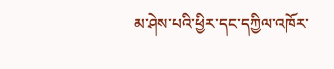མ་ཤེས་པའི་ཕྱིར་དང་དཀྱིལ་འཁོར་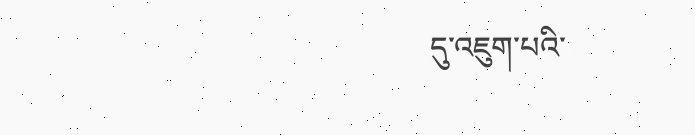དུ་འཇུག་པའི་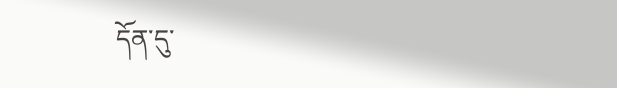དོན་དུ་